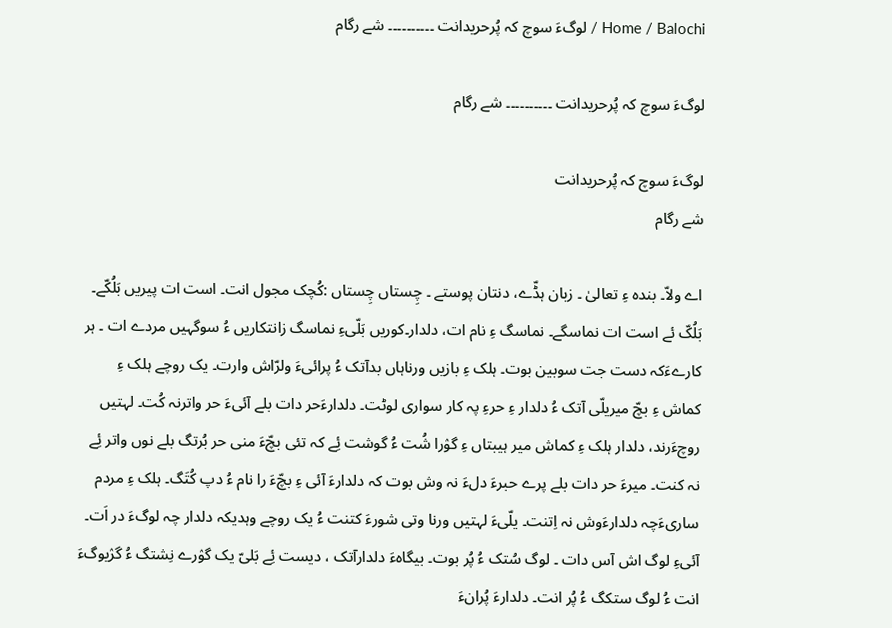Home / Balochi / لوگءَ سوچ کہ پُرحریدانت ۔۔۔۔۔۔۔۔۔۔ شے رگام

لوگءَ سوچ کہ پُرحریدانت ۔۔۔۔۔۔۔۔۔۔ شے رگام

لوگءَ سوچ کہ پُرحریدانت
شے رگام

اے ولاّ۔ بندہ ءِ تعالیٰ ۔ زبان ہڈّے، دنتان پوستے ۔ چِستاں چِستاں :کُچک مجول انت۔ است ات پیریں بَلُکّے۔ بَلُکّ ئے است ات نماسگے۔ نماسگ ءِ نام ات، دلدار۔کوریں بَلّیءِ نماسگ زانتکاریں ءُ سوگہیں مردے ات ۔ ہر کارےءَکہ دست جت سوبین بوت۔ ہلک ءِ بازیں ورناہاں بدآتک ءُ پرائیءَ ولرّاش وارت۔ یک روچے ہلک ءِ کماش ءِ بچّ میریلّی آتک ءُ دلدار ءِ حرءِ پہ کار سواری لوٹت۔ دلدارءَحر دات بلے آئیءَ حر واترنہ کُت۔ لہتیں روچءَرند، دلدار ہلک ءِ کماش میر ہیبتاں ءِ گوٛرا شُت ءُ گوشت ئِے کہ تئی بچّءَ منی حر بُرتگ بلے نوں واتر ئِے نہ کنت۔ میرءَ حر دات بلے پرے حبرءَ دلءَ نہ وش بوت کہ دلدارءَ آئی ءِ بچّءَ را نام ءُ دپ کُتَگ۔ ہلک ءِ مردم ساریءَچہ دلدارءَوش نہ اِتنت۔ یلّیءَ لہتیں ورنا وتی شورءَ کتنت ءُ یک روچے وہدیکہ دلدار چہ لوگءَ در اَت۔ آئیءِ لوگ اش آس دات ۔ لوگ سُتک ءُ پُر بوت۔ بیگاہءَ دلدارآتک ، دیست ئِے بَلیّ یک گوٛرے نِشتگ ءُ گرٛیوگءَ انت ءُ لوگ ستکگ ءُ پُر انت۔ دلدارءَ پُرانءَ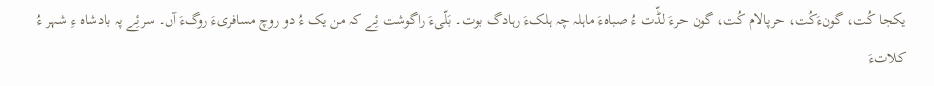یکجا کُت، گونءَکُت، حرپالام کُت، گون حرءَ لڈّت ءُ صباہءَ ماہلہ چہ ہلکءَ رہادگ بوت۔ بَلّیءَ راگوشت ئِے کہ من یک ءُ دو روچ مسافریءَ روگءَ آں۔ سرئِے پہ بادشاہ ءِ شہر ءُ کلاتءَ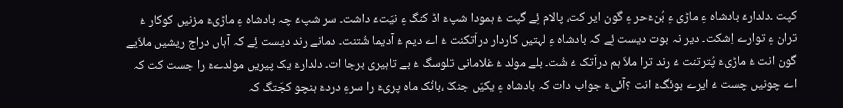کپت ۔دلدارءَ بادشاہ ءِ ماڑی ءِ بُنءَحر ءِ گون ایر کت، پالام ئِے گپت ءُ ہمودا شپءَ اڈ کنگ ءِ نیّتءَ داشت۔ سر شپءَ چہ بادشاہ ءِ ماڑیءَ مزنیں کوکار ءُ تران ءِ توارے اِشکت۔ دیر نہ بوت دیست ئِے کہ بادشاہ ءِ لہتیں کاردار دراَتکنت ءُ اے دیم ءُ آدیما شُتنت۔ دمانے رند دیست ئِے کہ آہاں دراج ریشیں ملاّیے گون انت ءُ ماڑیءَ پُترتنت ءُ رند ترا ملاّ ہم دراَتک ءُ شُت۔ بلے مولد ءُ غلامانی تلوسگ ءُ بے تاہیری برجا ات۔ دلدارءَ یک پیریں مولدےءَ را جست کت کہ اے چونیں چست ءُ ایرے بوئگءَ انت ؟آئیءَ جواب دات کہ بادشاہ ءِ یکیّں جنکّ ،بانُک ماہ پریءَ را سرءِ دردءَ ہنچو کجّتگ کہ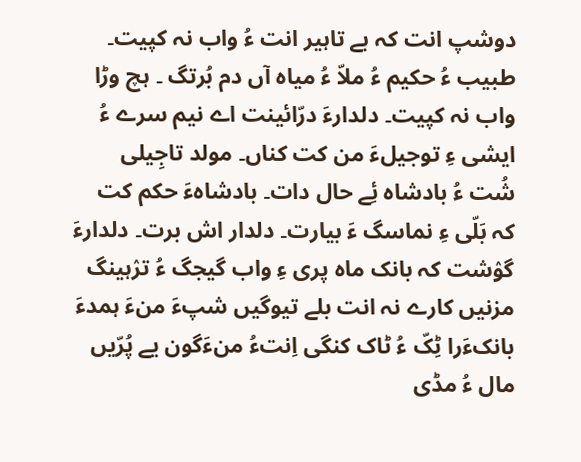دوشپ انت کہ بے تاہیر انت ءُ واب نہ کپیت۔ طبیب ءُ حکیم ءُ ملاّ ءُ میاہ آں دم بُرتگ ۔ ہچ وڑا واب نہ کپیت۔ دلدارءَ درّائینت اے نیم سرے ءُ ایشی ءِ توجیلءَ من کت کناں۔ مولد تاجِیلی شُت ءُ بادشاہ ئِے حال دات۔ بادشاہءَ حکم کت کہ بَلّی ءِ نماسگ ءَ بیارت۔ دلدار اش برت۔ دلدارءَ گوٛشت کہ بانک ماہ پری ءِ واب گیجگ ءُ ترٛہینگ مزنیں کارے نہ انت بلے تیوگیں شپءَ منءَ ہمدءَ بانکءَرا ٹِکّ ءُ ٹاک کنگی اِنتءُ منءَگون یے پُرّیں مال ءُ مڈی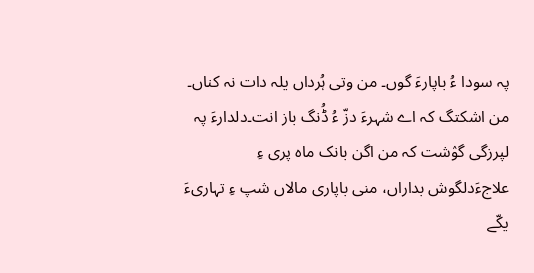پہ سودا ءُ باپارءَ گوں۔ من وتی ہُرداں یلہ دات نہ کناں۔ من اشکتگ کہ اے شہرءَ دزّ ءُ ڈُنگ باز انت۔دلدارءَ پہ لپرزگی گوٛشت کہ من اگن بانک ماہ پری ءِ علاجءَدلگوش بداراں، منی باپاری مالاں شپ ءِ تہاریءَ یکّے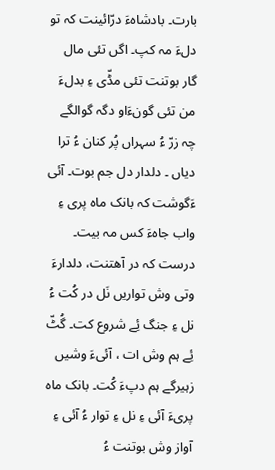بارت۔ بادشاہءَ درّائینت کہ تو دلءَ مہ کپ۔ اگں تئی مال گار بوتنت تئی مڈّی ءِ بدلءَ من تئی گونءَاو دگہ گوالگے چہ زرّ ءُ سہراں پُر کنان ءُ ترا دیاں ۔ دلدار دل جم بوت۔ آئی ءَگوشت کہ بانک ماہ پری ءِ واب جاہءَ کس مہ بیت۔ درست کہ در آھتنت، دلدارءَ وتی وش تواریں نَل در کُت ءُ نل ءِ جنگ ئِے شروع کت۔ گُٹّ ئِے ہم وش ات ، آئیءَ وشیں زہیرگے ہم دپءَ کُت۔ بانک ماہ پریءَ آئی ءِ نل ءِ توار ءُ آئی ءِ آواز وش بوتنت ءُ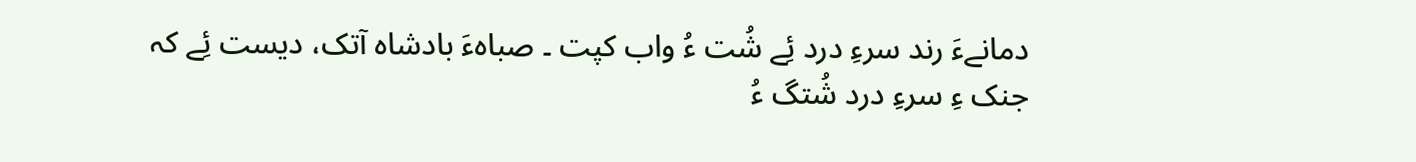دمانےءَ رند سرءِ درد ئِے شُت ءُ واب کپت ۔ صباہءَ بادشاہ آتک، دیست ئِے کہ جنک ءِ سرءِ درد شُتگ ءُ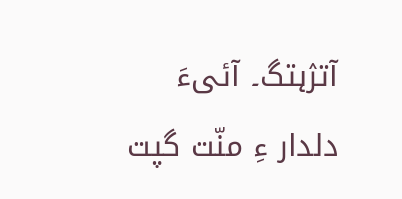آترٛہتگ۔ آئیءَ دلدار ءِ منّت گپت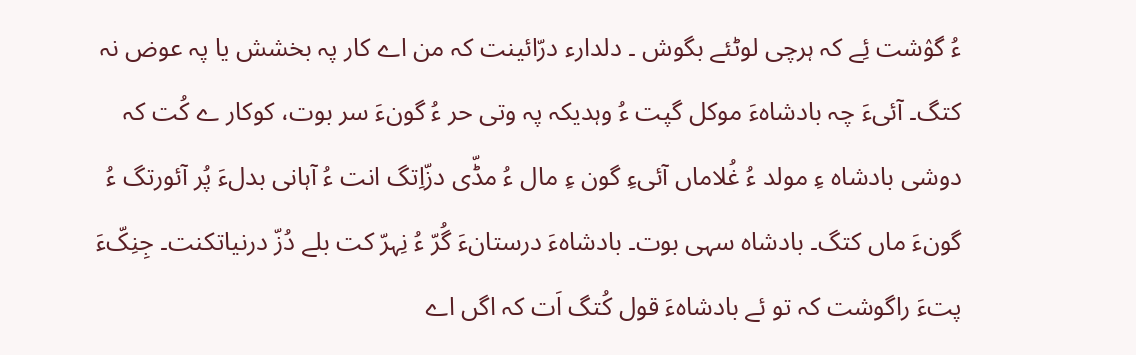ءُ گوٛشت ئِے کہ ہرچی لوٹئے بگوش ۔ دلدارء درّائینت کہ من اے کار پہ بخشش یا پہ عوض نہ کتگ۔ آئیءَ چہ بادشاہءَ موکل گپت ءُ وہدیکہ پہ وتی حر ءُ گونءَ سر بوت، کوکار ے کُت کہ دوشی بادشاہ ءِ مولد ءُ غُلاماں آئیءِ گون ءِ مال ءُ مڈّی دزّاِتگ انت ءُ آہانی بدلءَ پُر آئورتگ ءُ گونءَ ماں کتگ۔ بادشاہ سہی بوت۔ بادشاہءَ درستانءَ گُرّ ءُ نِہرّ کت بلے دُزّ درنیاتکنت۔ جِنِکّءَ پتءَ راگوشت کہ تو ئے بادشاہءَ قول کُتگ اَت کہ اگں اے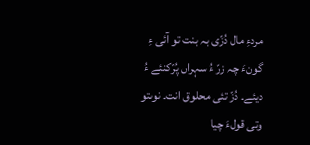مردءِ مال دُزّی بہ بنت تو آئی ءِ گونءَ چہ زرّ ءُ سہراں پُرّکنئے ءُ دیئے۔ دُزّ تئی محلوق انت۔ نوںتو وتی قولءَ چیا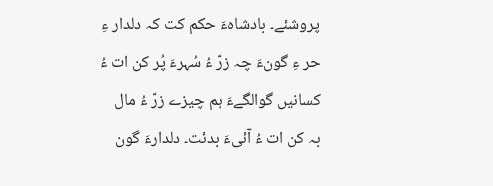پروشئے۔ بادشاہءَ حکم کت کہ دلدار ءِ حر ءِ گونءَ چہ زرّ ءُ سُہرءَ پُر کن ات ءُ کسانیں گوالگےءَ ہم چیزے زرّ ءُ مال بہ کن ات ءُ آئیءَ بدئت۔ دلدارءَ گون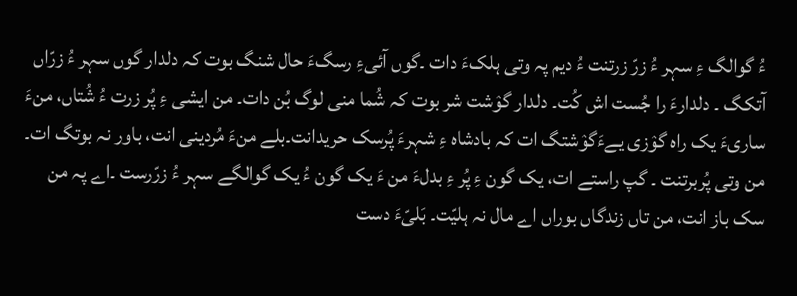ءُ گوالگ ءِ سہر ءُ زرّ زرتنت ءُ دیم پہ وتی ہلکءَ دات ۔گوں آئیءِ رسگءَ حال شنگ بوت کہ دلدار گوں سہر ءُ زرّاں آتکگ ۔ دلدارءَ را جُست اش کُت۔ دلدار گوٛشت شر بوت کہ شُما منی لوگ بُن دات۔ من ایشی ءِ پُر زرت ءُ شُتاں، منءَ ساریءَ یک راہ گوٛزی یےءَگوٛشتگ ات کہ بادشاہ ءِ شہرءَ پُرسک حریدانت۔بلے منءَ مُردینی انت، باور نہ بوتگ ات۔ من وتی پُربرتنت ۔ گپ راستے ات، یک گون ءِ پُر ءِ بدلءَ من ءَ یک گون ءُ یک گوالگے سہر ءُ زرّرست ۔اے پہ من سک باز انت، من تاں زندگاں بوراں اے مال نہ ہلیّت۔ بَلیّءَ دست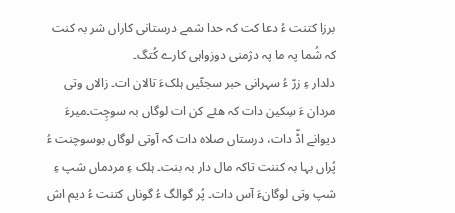برزا کتنت ءُ دعا کت کہ حدا شمے درستانی کاراں شر بہ کنت کہ شُما پہ ما پہ دژمنی دوزواہی کارے کُتگ۔
دلدار ءِ زرّ ءُ سہرانی حبر سجئّیں ہلکءَ تالان ات۔ زالاں وتی مردان ءَ سِکین دات کہ ھئے کن ات لوگاں بہ سوچِت۔میرءَ دیوانے اڈّ دات، درستاں صلاہ دات کہ آوتی لوگاں بوسوچنت ءُ پُراں بہا بہ کننت تاکہ مال دار بہ بنت۔ ہلک ءِ مردماں شپ ءِ شپ وتی لوگانءَ آس دات۔ پُر گوالگ ءُ گوناں کتنت ءُ دیم اش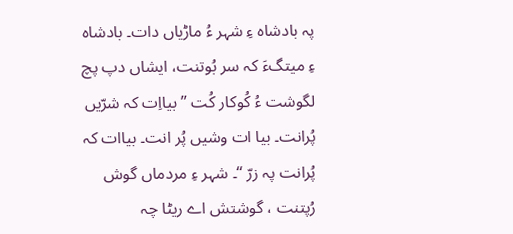پہ بادشاہ ءِ شہر ءُ ماڑیاں دات۔ بادشاہ ءِ میتگءَ کہ سر بُوتنت، ایشاں دپ پچ لگوشت ءُ کُوکار کُت ’’بیااِت کہ شرّیں پُرانت۔ بیا ات وشیں پُر انت۔ بیاات کہ پُرانت پہ زرّ ‘‘۔ شہر ءِ مردماں گوش رُپتنت ، گوشتش اے ریٹا چہ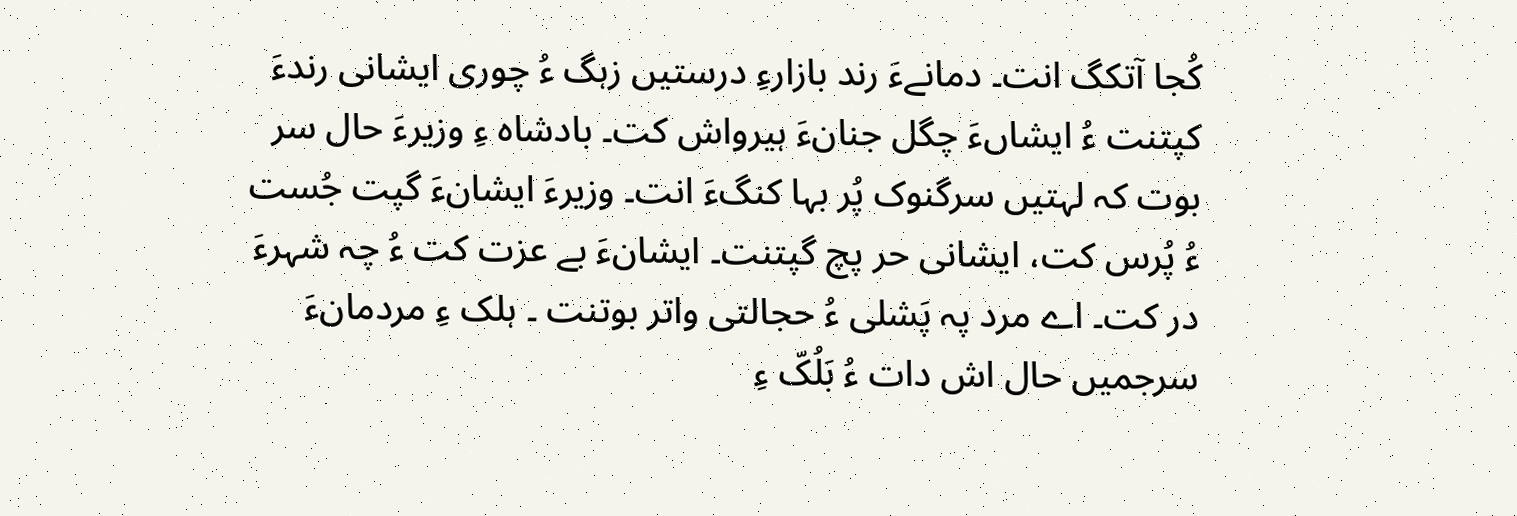کُجا آتکگ انت۔ دمانےءَ رند بازارءِ درستیں زہگ ءُ چوری ایشانی رندءَ کپتنت ءُ ایشاںءَ چگل جنانءَ ہیرواش کت۔ بادشاہ ءِ وزیرءَ حال سر بوت کہ لہتیں سرگنوک پُر بہا کنگءَ انت۔ وزیرءَ ایشانءَ گپت جُست ءُ پُرس کت، ایشانی حر پچ گپتنت۔ ایشانءَ بے عزت کت ءُ چہ شہرءَ در کت۔ اے مرد پہ پَشلی ءُ حجالتی واتر بوتنت ۔ ہلک ءِ مردمانءَ سرجمیں حال اش دات ءُ بَلُکّ ءِ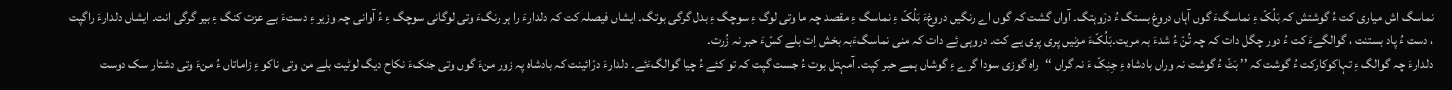نماسگ اش میاری کت ءُ گوشتش کہ بَلُکّ ءِ نماسگءَ گوں آہاں دروغ بستگ ءُ درٛوہتگ۔ آواں گشت کہ گوں اے رنگیں دروغءَ بَلُکّ ءِ نماسگ ءِ مقصد چہ ما وتی لوگ ءِ سوچگ ءِ بدل گرگی بوتگ۔ ایشاں فیصلہ کت کہ دلدارءَ را ہر رنگءَ وتی لوگانی سوچگ ءِ ءُ آوانی چہ وزیر ءِ دستءَ بے عزت کنگ ءِ بیر گرگی انت۔ ایشاں دلدارءَ راگپت ، دست ءُ پاد بستنت ، گوالگےءَ کت ءُ دور چگل دات کہ چہ تُنّ ءُ شدءَ بہ مریت۔بَلُکّءَ مزنیں پری پری یے کت۔ دروہی ئِے دات کہ منی نماسگءَبہ بخش اِت بلے کسّءَ حبر نہ زُرت۔
دلدارءَ چہ گوالگ ءِ تہاکوکارکت ءُ گوشت کہ ’’ بَٹّ ءُ گوشت نہ وراں بادشاہ ءِ جِنِکّ ءَ نہ گراں ‘‘راہ گوزی سودا گرے ءِ گوشاں ہمے حبر کپت۔ آمہتل بوت ءُ جست گپت کہ تو کئے ءُ چیا گوالگءَئے۔ دلدارءَ درّائینت کہ بادشاہ پہ زور منءَ گوں وتی جنکءَ نکاح دیگ لوٹیت بلے من وتی ناکو ءِ زاماتاں ءُ منءَ وتی دشتار سک دوست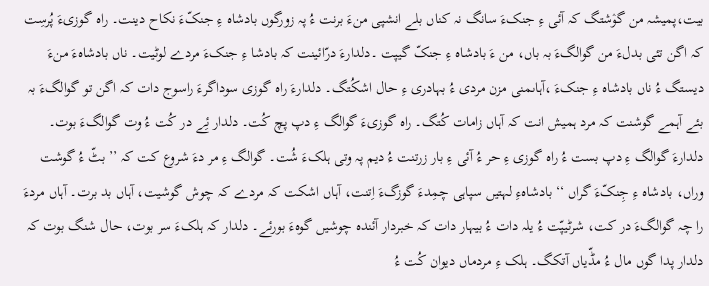بیت،پمیشہ من گوٛشتگ کہ آئی ءِ جنکءَ سانگ نہ کناں بلے انشپی منءَ برنت ءُ پہ زورگوں بادشاہ ءِ جنکّءَ نکاح دینت۔ راہ گوزیءَ پُرسِت کہ اگن تئی بدلءَ من گوالگءَ بہ باں، من ءَ بادشاہ ءِ جنکّ گیپت ۔دلدارءَ درّائینت کہ بادشا ءِ جنکءَ مردے لوٹیت۔ ناں بادشاہءَ منءَ دیستگ ءُ ناں بادشاہ ءِ جنکءَ ،آہاںمنی مزن مردی ءُ بہادری ءِ حال اشکُتگ۔ دلدارءَ راہ گوزی سوداگرءَ راسوج دات کہ اگن تو گوالگءَ بہ بئے آہمے گوشنت کہ مرد ہمیش انت کہ آہاں زامات کُتگ۔ راہ گوزیءَ گوالگ ءِ دپ پچ کُت۔ دلدار ئِے در کُت ءُ وت گوالگءَ بوت۔ دلدارءَ گوالگ ءِ دپ بست ءُ راہ گوزی ءِ حر ءُ آئی ءِ بار زرتنت ءُ دیم پہ وتی ہلکءَ شُت۔ گوالگ ءِ مر دءَ شروع کت کہ ’’بٹّ ءُ گوشت وراں، بادشاہ ءِ جِنکّءَ گراں ‘‘ بادشاہءِ لہتیں سپاہی چمِدءَ گوزگءَ اِتنت، آہاں اشکت کہ مردے کہ چوش گوشیت، آہاں بد برت۔ آہاں مردءَ را چہ گوالگءَ در کت، شرٹیپّت ءُ یلہ دات ءُ بیہار دات کہ خبردار آئندہ چوشیں گوہءَ بورئے۔ دلدار کہ ہلکءَ سر بوت، حال شنگ بوت کہ دلدار پدا گوں مال ءُ مڈّیاں آتکگ۔ ہلک ءِ مردماں دیوان کُت ءُ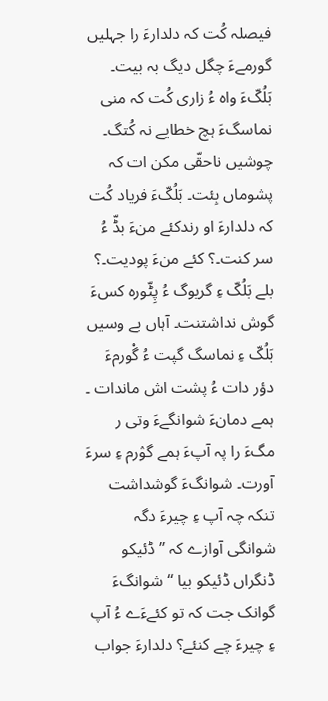فیصلہ کُت کہ دلدارءَ را جہلیں گورمےءَ چگل دیگ بہ بیت۔
بَلُکّءَ واہ ءُ زاری کُت کہ منی نماسگءَ ہچ خطایے نہ کُتگ۔ چوشیں ناحقّی مکن ات کہ پشوماں بِئت۔ بَلُکّءَ فریاد کُت کہ دلدارءَ او رندکئے منءَ بڈّ ءُ سر کنت۔؟ کئے منءَ پودیت۔؟ بلے بَلُکّ ءِ گریوگ ءُ پِٹّورہ کسءَ گوش نداشتنت۔ آہاں بے وسیں بَلُکّ ءِ نماسگ گپت ءُ گْورمءَ دؤر دات ءُ پشت اش ماندات ۔ ہمے دمانءَ شوانگےءَ وتی ر مگءَ را پہ آپءَ ہمے گوٛرم ءِ سرءَ آورت۔ شوانگءَ گوشداشت تنکہ چہ آپ ءِ چیرءَ دگہ شوانگی آوازے کہ ’’ڈئیکو ڈنگراں ڈئیکو بیا ‘‘ شوانگءَ گوانک جت کہ تو کئےءَے ءُ آپ ءِ چیرءَ چے کنئے؟ دلدارءَ جواب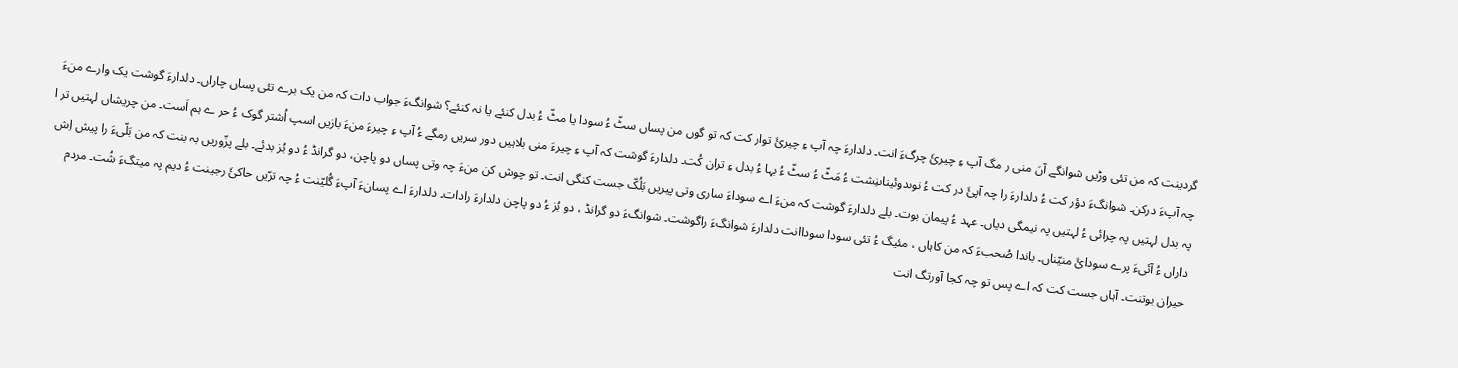گردینت کہ من تئی وڑیں شوانگے آںَ منی ر مگ آپ ءِ چیرئَ چرگءَ انت۔ دلدارءَ چہ آپ ءِ چیرئَ توار کت کہ تو گوں من پساں سٹّ ءُ سودا یا مٹّ ءُ بدل کنئے یا نہ کنئے؟ شوانگءَ جواب دات کہ من یک برے تئی پساں چاراں۔ دلدارءَ گوشت یک وارے منءَ چہ آپءَ درکن۔ شوانگءَ دؤر کت ءُ دلدارءَ را چہ آپئَ در کت ءُ نوںدوئیناںنِشت ءُ مَٹّ ءُ سٹّ ءُ بہا ءُ بدل ءِ تران کُت۔ دلدارءَ گوشت کہ آپ ءِ چیرءَ منی بلاہیں دور سریں رمگے ءُ آپ ءِ چیرءَ منءَ بازیں اسپ اُشتر گوک ءُ حر ے ہم اَست۔ من چریشاں لہتیں تر ا پہ بدل لہتیں پہ چرائی ءُ لہتیں پہ نیمگی دیاں۔ عہد ءُ پیمان بوت۔ بلے دلدارءَ گوشت کہ منءَ اے سوداءَ ساری وتی پیریں بَلُکّ جست کنگی انت۔ تو چوش کن منءَ چہ وتی پساں دو پاچن، دو گرانڈ ءُ دو بُز بدئے۔ بلے پزّوریں بہ بنت کہ من بَلّیءَ را پیش اِش داراں ءُ آئیءَ پرے سودائَ منیّناں۔ باندا صُحبءَ کہ من کاہاں ، مئیگ ءُ تئی سودا سوداانت دلدارءَ شوانگءَ راگوشت۔ شوانگءَ دو گرانڈ ، دو بُز ءُ دو پاچن دلدارءَ رادات۔ دلدارءَ اے پسانءَ آپءَ گُلیّنت ءُ چہ ترّیں حاکئَ رجینت ءُ دیم پہ میتگءَ شُت۔ مردم حیران بوتنت۔ آہاں جست کت کہ اے پس تو چہ کجا آورتگ انت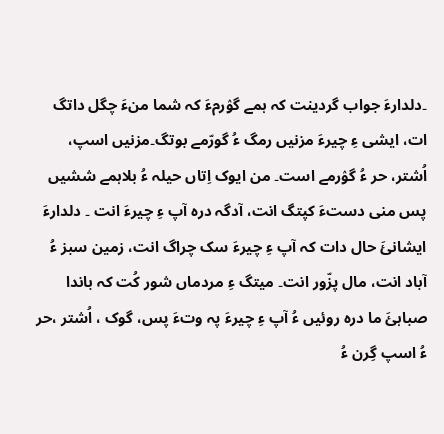۔دلدارءَ جواب گردینت کہ ہمے گوٛرمءَ کہ شما منءَ چگل داتگ ات، ایشی ءِ چیرءَ مزنیں رمگ ءُ گورّمے بوتگ۔مزنیں اسپ، اُشتر، حر ءُ گوٛرمے است۔ من ایوک اِتاں حیلہ ءُ بلاہمے ششیں پس منی دستءَ کپتگ انت، آدگہ درہ آپ ءِ چیرءَ انت ۔ دلدارءَ ایشانئَ حال دات کہ آپ ءِ چیرءَ سک چراگ انت، زمین سبز ءُ آباد انت، مال پزّور انت۔ میتگ ءِ مردماں شور کُت کہ باندا صباہئَ ما درہ روئیں ءُ آپ ءِ چیرءَ پہ وتءَ پس، گوک ، اُشتر ،حر ءُ اسپ گِرن ءُ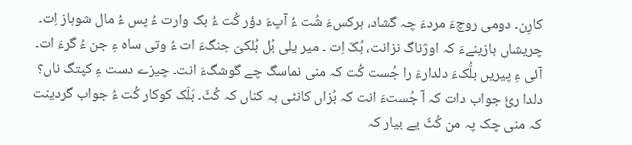کارِن۔ دومی روچءَ مردءَ چہ گشاد، ہرکسءَ شُت ءُ آپءَ دؤر کُت ءُ بک وارت ءُ پس ءُ مال شوہاز اِت۔ چریشاں بازینےءَ کہ اوژناگ نزانت، بُکّ اِت ۔ میر یلی بُل بُلکیّ جنگءَ ات ءُ وتی ساہ ءِ جن ءُ گرءَ ات۔ آئی ءِ پیریں بلُّکءَ دلدارءَ را جُست کُت کہ منی نماسگ چے گوشگءَ انت۔ چیزے دست ءِ کپتگ ناں؟ دلدا رئَ جواب دات کہ آ جُستءَ انت کہ بُزاں کانٹی بہ کناں کہ کُٹّ۔ بَلّک کوکار کُت ءُ جواب گردینت کہ منی چک پہ من کُٹّ یے بیار کہ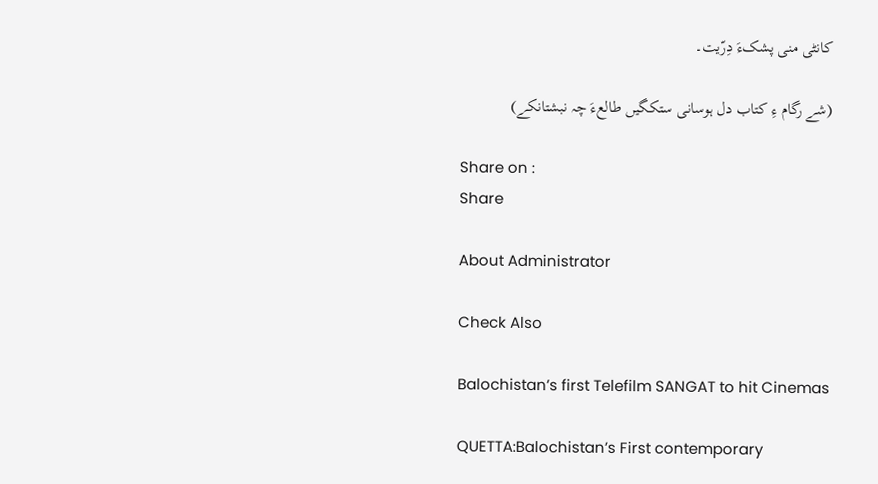کانٹی منی پشکءَ دِرّیت۔

(شے رگام ءِ کتاب دل ہوسانی ستکگیں طالعءَ چہ نبشتانکے)

Share on :
Share

About Administrator

Check Also

Balochistan’s first Telefilm SANGAT to hit Cinemas

QUETTA:Balochistan’s First contemporary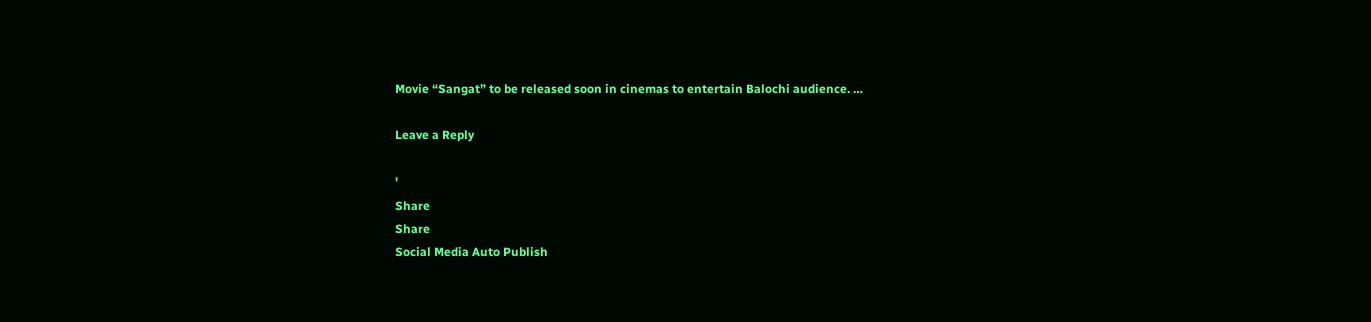Movie “Sangat” to be released soon in cinemas to entertain Balochi audience. …

Leave a Reply

'
Share
Share
Social Media Auto Publish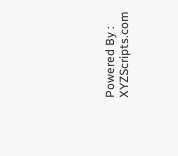Powered By : XYZScripts.com